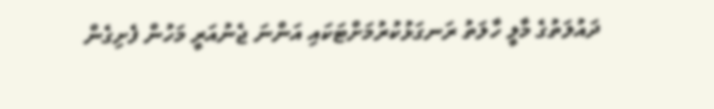ދައުލަތުގެ މާލީ ހާލަތު ރަނގަޅުކުރުމަށްޓަކައި އަންނަ ޖެނުއަރީ މަހުން ފެށިގެން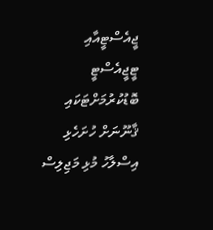ޖީއެސްޓީއާއި ޓީޖީއެސްޓީ ބޮޑުކުރުމަށްޓަކައި ޤާނޫނަށް ހުށަހެޅި އިސްލާހު މުޅި މަޖިލިސް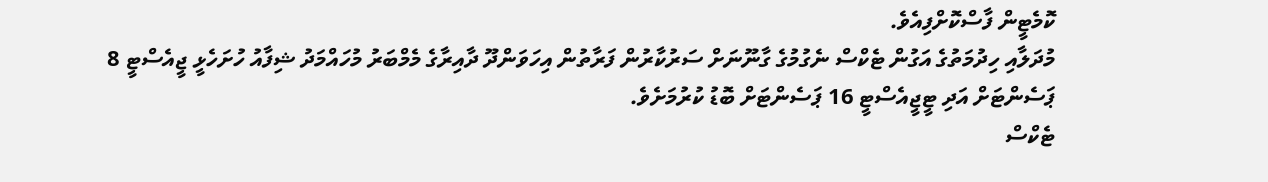ކޮމެޓީން ފާސްކޮށްފިއެވެ.
މުދަލާއި ހިދުމަތުގެ އަގުން ޓެކްސް ނެގުމުގެ ގާނޫނަށް ސަރުކާރުން ފަރާތުން އިހަވަންދޫ ދާއިރާގެ މެމްބަރު މުހައްމަދު ޝިފާއު ހުށަހެޅީ ޖީއެސްޓީ 8 ޕަސެންޓަށް އަދި ޓީޖީއެސްޓީ 16 ޕަސެންޓަށް ބޮޑު ކުރުމަށެވެ.
ޓެކްސް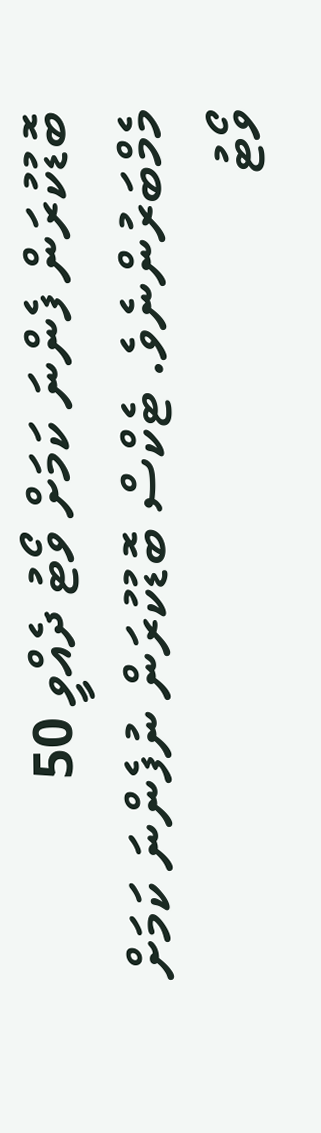ބޮޑުކުރަން ފެންނަ ކަމަށް ވޯޓު ދެއްވީ 50 މެމްބަރުންނެވެ. ޓެކްސް ބޮޑުކުރަން ނުފެންނަ ކަމަށް ވޯޓު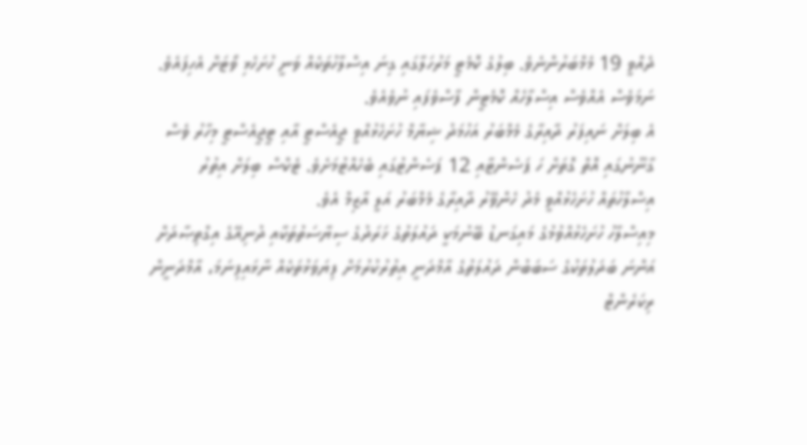ދެއްވީ 19 މެމްބަރުންނެވެ. ބިލުގެ ކޮމެޓީ މަރުހަލާގައި ގިނަ އިސްލާހުތަކެއް ވަނީ ހުށަހެޅި ވޯޓަށް އެހިފައެވެ. ނަމަވެސް އެއްވެސް އިސްލާހެއް ކޮމެޓީން ފާސްވެފައި ނުވެއެވެ.
އެ ބިލަށް ނައިފަރު ދާއިރާގެ މެމްބަރު އަހުމަދު ޝިޔާމް ހުށަހެޅުއްވީ ޖީއެސްޓީ އާއި ޓީޖީއެސްޓީ މިހާރު ވެސް ގާނޫނުގައި އޮތް ގޮތަށް ހަ ޕަސެންޓާއި 12 ޕަސެންޓުގައި ބެހެއްޓުމަށެވެ. ޓެކްސް ބިލަށް އިތުރު އިސްލާހުތައް ހުށަހެޅުއްވީ މެދު ހެންވޭރު ދާއިރާގެ މެމްބަރު އަލީ އާޒިމް އެވެ.
މިއިސްލާހު ހުށަހެޅުއްވުމުގެ މައިގަނޑު ބޭނުމަކީ ދައުލަތުގެ ޚަރަދުގެ ސިޔާސަތުތަކާއި ދުނިއޭގެ އިގްތިޞާދަށް އަންނަ ބަދަލުތަކުގެ ސަބަބުން ދައުލަތުގެ އާމްދަނީ އިތުރުކުރުމަށް ފިޔަވަޅުތަކެއް ނާޅައިފިނަމަ، އާމްދަނީން ރިކަރެންޓް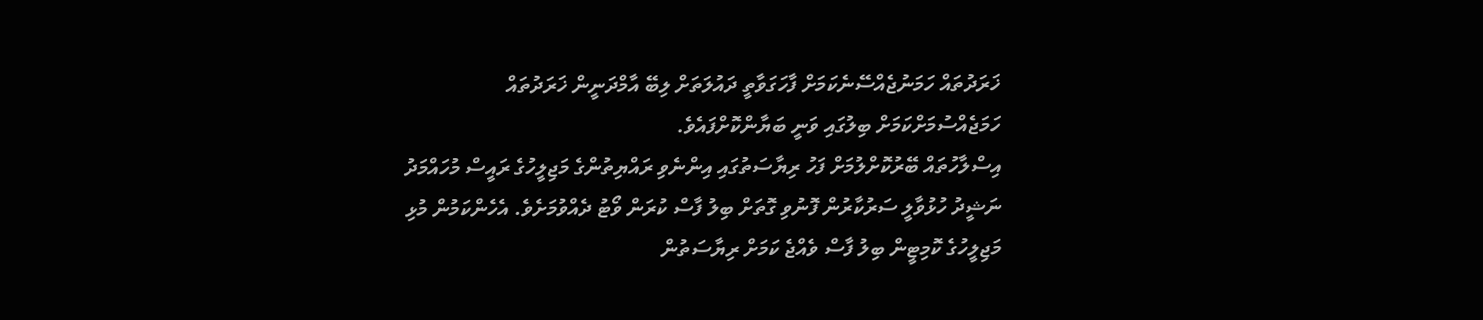ޚަރަދުތައް ހަމަނުޖެއްސޭނެކަމަށް ފާހަގަވާތީ ދައުލަތަށް ލިބޭ އާމްދަނީން ޚަރަދުތައް ހަމަޖެއްސުމަށްކަމަށް ބިލުގައި ވަނީ ބަޔާންކޮށްފައެވެ.
އިސްލާހުތައް ބޭރުކޮށްލުމަށް ފަހު ރިޔާސަތުގައި އިންނެވި ރައްޔިތުންގެ މަޖިލީހުގެ ރައީސް މުހައްމަދު ނަޝީދު ހުޅުވާލީ ސަރުކާރުން ފޮނުވި ގޮތަށް ބިލު ފާސް ކުރަން ވޯޓު ދެއްވުމަށެވެ. އެހެންކަމުން މުޅި މަޖިލީހުގެ ކޮމިޓީން ބިލު ފާސް ވެއްޖެ ކަމަށް ރިޔާސަތުން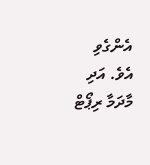އެންގެވި އެވެ. އަދި މާދަމާ ރިޕޯޓް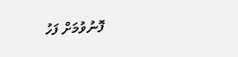ފޮނުވުމަށް ފަހު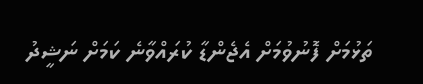ތަޅުމަށް ފޮނުވުމަށް އެޖެންޑާ ކުރައްވާނެ ކަމަށް ނަޝީދު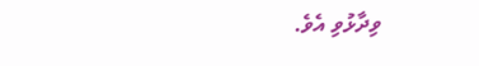ވިދާޅުވި އެވެ.